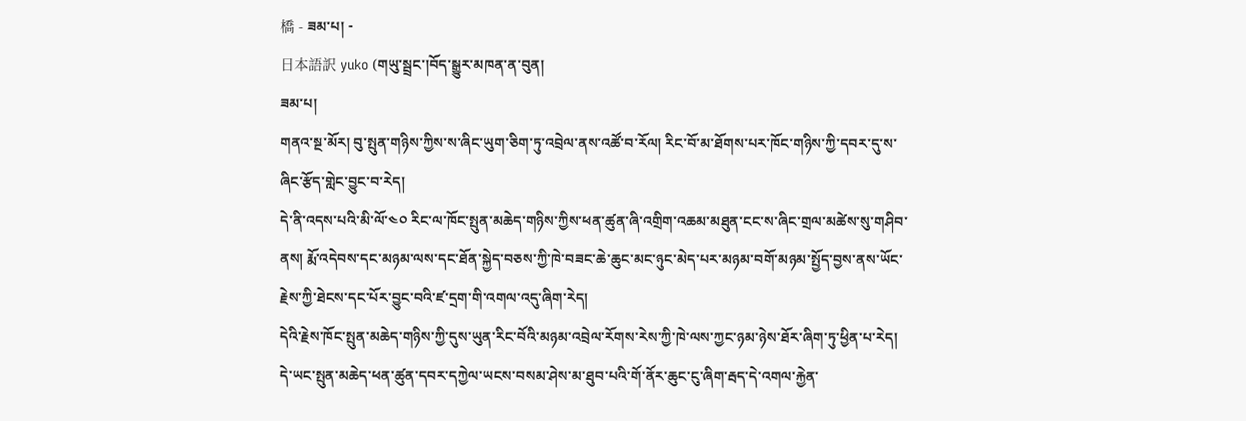橋 - ཟམ་པ། -
日本語訳 yuko (གཡུ་སྦྲང་།བོད་སྒྱུར་མཁན་ན་བུན།
ཟམ་པ།
གནའ་སྔ་མོར། བུ་སྤུན་གཉིས་ཀྱིས་ས་ཞིང་ཡུག་ཅིག་ཏུ་འབྲེལ་ནས་འཚོ་བ་རོལ། རིང་བོ་མ་ཐོགས་པར་ཁོང་གཉིས་ཀྱི་དབར་དུ་ས་ཞིང་རྩོད་གླེང་བྱུང་བ་རེད།
དེ་ནི་འདས་པའི་མི་ལོ་༤༠ རིང་ལ་ཁོང་སྤུན་མཆེད་གཉིས་ཀྱིས་ཕན་ཚུན་ཞི་འགྲིག་འཆམ་མཐུན་ངང་ས་ཞིང་གྲལ་མཚེས་སུ་གཤིབ་ནས། རྨོ་འདེབས་དང་མཉམ་ལས་དང་ཐོན་སྐྱེད་བཅས་ཀྱི་ཁེ་བཟང་ཆེ་ཆུང་མང་ཉུང་མེད་པར་མཉམ་བགོ་མཉམ་སྤྱོད་བྱས་ནས་ཡོང་རྗེས་ཀྱི་ཐེངས་དང་པོར་བྱུང་བའི་ཛ་དྲག་གི་འགལ་འདུ་ཞིག་རེད།
དེའི་རྗེས་ཁོང་སྤུན་མཆེད་གཉིས་ཀྱི་དུས་ཡུན་རིང་བོའི་མཉམ་འབྲེལ་རོགས་རེས་ཀྱི་ཁེ་ལས་ཀྱང་ཉམ་ཉེས་ཐོར་ཞིག་ཏུ་ཕྱིན་པ་རེད།
དེ་ཡང་སྤུན་མཆེད་ཕན་ཚུན་དབར་དཀྱེལ་ཡངས་བསམ་ཤེས་མ་ཐུབ་པའི་གོ་ནོར་ཆུང་ངུ་ཞིག་རྦད་དེ་འགལ་རྐྱེན་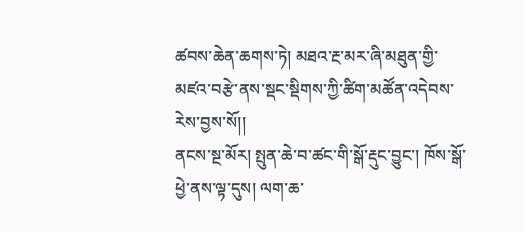ཚབས་ཆེན་ཆགས་ཏེ། མཐའ་རྔ་མར་ཞི་མཐུན་གྱི་མཛའ་བརྩེ་ནས་སྡང་སྡིགས་ཀྱི་ཚིག་མཚོན་འདེབས་རེས་བྱས་སོ།།
ནངས་སྔ་མོར། སྤུན་ཆེ་བ་ཚང་གི་སྒོ་རྡུང་བྱུང་། ཁོས་སྒོ་ཕྱེ་ནས་ལྟ་དུས། ལག་ཆ་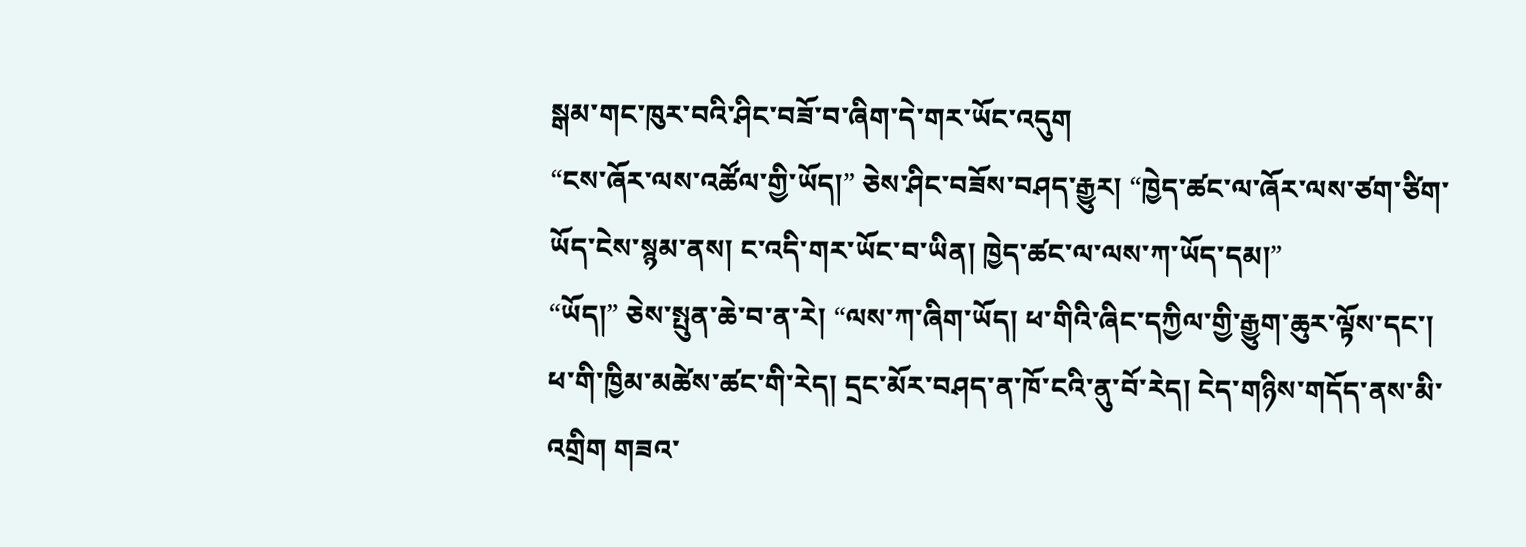སྒམ་གང་ཁུར་བའི་ཤིང་བཟོ་བ་ཞིག་དེ་གར་ཡོང་འདུག
“ངས་ཞོར་ལས་འཚོལ་གྱི་ཡོད།” ཅེས་ཤིང་བཟོས་བཤད་རྒྱུར། “ཁྱེད་ཚང་ལ་ཞོར་ལས་ཙག་ཙིག་ཡོད་ངེས་སྙམ་ནས། ང་འདི་གར་ཡོང་བ་ཡིན། ཁྱེད་ཚང་ལ་ལས་ཀ་ཡོད་དམ།”
“ཡོད།” ཅེས་སྤུན་ཆེ་བ་ན་རེ། “ལས་ཀ་ཞིག་ཡོད། ཕ་གིའི་ཞིང་དཀྱིལ་གྱི་རྒྱུག་ཆུར་ལྟོས་དང་། ཕ་གི་ཁྱིམ་མཚེས་ཚང་གི་རེད། དྲང་མོར་བཤད་ན་ཁོ་ངའི་ནུ་བོ་རེད། ངེད་གཉིས་གདོད་ནས་མི་འགྲིག གཟའ་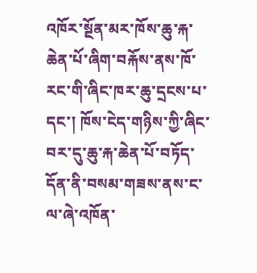འཁོར་སྔོན་མར་ཁོས་ཆུ་རྐ་ཆེན་པོ་ཞིག་བརྐོས་ནས་ཁོ་རང་གི་ཞིང་ཁར་ཆུ་དྲངས་པ་དང་། ཁོས་ངེད་གཉིས་ཀྱི་ཞིང་བར་དུ་ཆུ་རྐ་ཆེན་པོ་བཏོད་དོན་ནི་བསམ་གཟས་ནས་ང་ལ་ཞེ་འཁོན་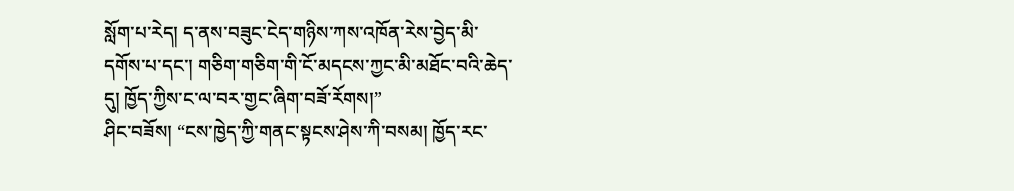སློག་པ་རེད། ད་ནས་བཟུང་ངེད་གཉིས་ཀས་འཁོན་རེས་བྱེད་མི་དགོས་པ་དང་། གཅིག་གཅིག་གི་ངོ་མདངས་ཀྱང་མི་མཐོང་བའི་ཆེད་དུ། ཁྱོད་ཀྱིས་ང་ལ་བར་གྱང་ཞིག་བཟོ་རོགས།”
ཤིང་བཟོས། “ངས་ཁྱེད་ཀྱི་གནང་སྟངས་ཤེས་ཀི་བསམ། ཁྱོད་རང་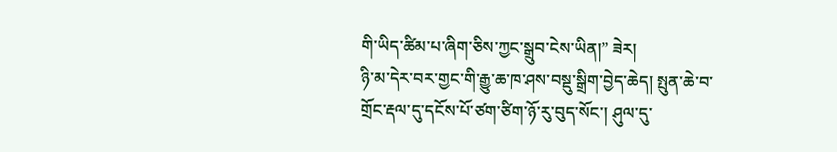གི་ཡིད་ཚིམ་པ་ཞིག་ཅིས་ཀྱང་སྒྲུབ་ངེས་ཡིན།” ཟེར།
ཉི་མ་དེར་བར་གྱང་གི་རྒྱུ་ཆ་ཁ་ཤས་བསྡུ་སྒྲིག་བྱེད་ཆེད། སྤུན་ཆེ་བ་གྲོང་རྡལ་དུ་དངོས་པོ་ཙག་ཙིག་ཉོ་རུ་བུད་སོང་། ཤུལ་དུ་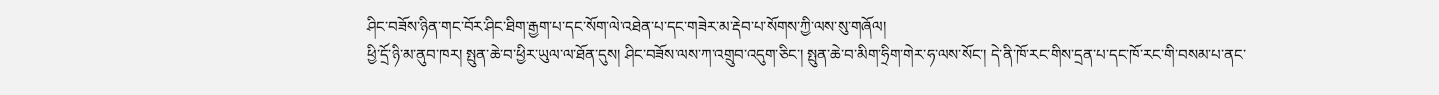ཤིང་བཟོས་ཉིན་གང་བོར་ཤིང་ཐིག་རྒྱག་པ་དང་སོག་ལེ་འཐེན་པ་དང་གཟེར་མ་རྡེབ་པ་སོགས་ཀྱི་ལས་སུ་གཞོལ།
ཕྱི་དྲོ་ཉི་མ་ནུབ་ཁར། སྤུན་ཆེ་བ་ཕྱིར་ཡུལ་ལ་ཐོན་དུས། ཤིང་བཟོས་ལས་ཀ་འགྲུབ་འདུག་ཅིང་། སྤུན་ཆེ་བ་མིག་ཧྲིག་གེར་ཧ་ལས་སོང་། དེ་ནི་ཁོ་རང་གིས་དྲན་པ་དང་ཁོ་རང་གི་བསམ་པ་ནང་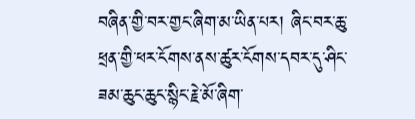བཞིན་གྱི་བར་གྱང་ཞིག་མ་ཡིན་པར། ཞིང་བར་ཆུ་ཕྲན་གྱི་ཕར་ངོགས་ནས་ཚུར་ངོགས་དབར་དུ་ཤིང་ཟམ་ཆུང་ཆུང་སྙིང་རྗེ་མོ་ཞིག་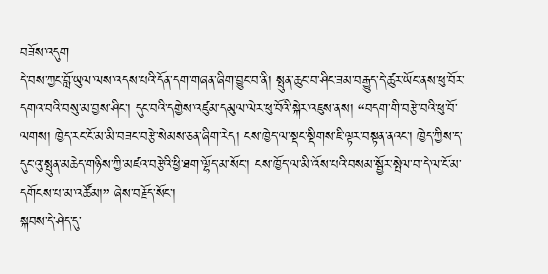བཟོས་འདུག
དེ་བས་ཀྱང་བློ་ཡུལ་ལས་འདས་པའི་དོན་དག་གཞན་ཞིག་བྱུང་བ་ནི། སྤུན་ཆུང་བ་ཤིང་ཟམ་བརྒྱུད་དེ་ཚུར་ཡོང་ནས་ཕུ་བོར་དགའ་བའི་བསུ་མ་བྱས་ཤིང་། དུང་བའི་དགྱེས་འཛུམ་དམུལ་ལེར་ཕུ་བོའི་སྐེར་འཇུས་ནས། “བདག་གི་བརྩེ་བའི་ཕུ་བོ་ལགས། ཁྱེད་རང་ངོ་མ་མི་བཟང་བརྩེ་སེམས་ཅན་ཞིག་རེད། ངས་ཁྱེད་ལ་སྡང་སྡིགས་ཇི་ལྟར་བསྟན་ནའང་། ཁྱེད་ཀྱིས་ད་དུང་འུ་སྤུན་མཆེད་གཉིས་ཀྱི་མཛའ་བརྩེའི་ཕྱི་ཐག་ལྷོད་མ་སོང་། ངས་ཁྱོད་ལ་མི་འོས་པའི་བསམ་སྦྱོར་སྤེལ་བ་དེ་ལ་ངོ་མ་དགོངས་པ་མ་འཚོམ།” ཞེས་བརྗོད་སོང་།
སྐབས་དེ་ཤེད་དུ་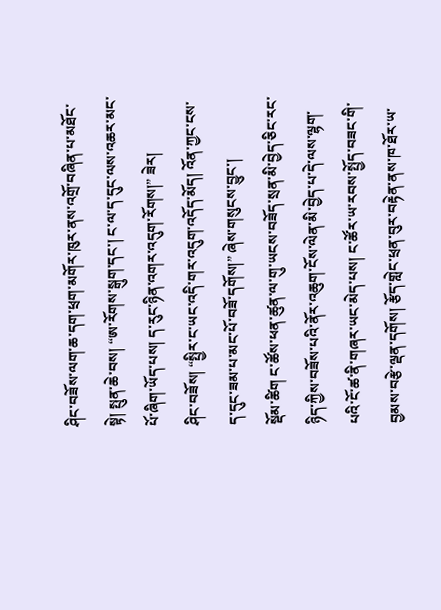ཤིང་བཟོས་ལག་ཆ་དག་ཕྲག་མགོར་ཁུར་ནས་འགྲོ་བཞིན་པ་མཐོང་སྟེ། སྤུན་ཆེ་བས། “ཨ་རོགས་སྒུག་དང་། ང་ལ་ད་དུང་ལས་འཆར་མང་པོ་ཞིག་ཡོད་པས། ད་རུང་ཉིན་འགར་འདུག་རོགས།” ཟེར།
ཤིང་བཟོས། “སྤྱིར་ང་ཡང་འདི་གར་འདུག་འདོད་མོད། འོན་ཀྱང་ངས་ད་དུང་ཟམ་པ་མང་པོ་བཟོ་དགོས།” ཞེས་གསུངས་བྱུང་།
སྡོམ་ཚིག ང་ཚོས་ཕན་ཚུན་ལ་གུ་ཡངས་བཟོད་སྲན་མི་བྱེད་ཅིང་རང་ཉིད་ཀྱིས་བཟོས་པའི་ནོར་འཆུག་ངོས་ལེན་མི་བྱེད་པ་དེ་ལས་ལྷག་པའི་ངོ་ཚ་ནི་གཞར་ཡང་མེད་པས། ང་ཚོར་ཡ་རབས་སྤྱོད་བཟང་གི་བྱམས་བརྩེ་ལྡན་དགོས། རྩོད་གླེང་ཕྲན་བུར་བརྟེན་ནས་ཁ་ཐོར་ཡ་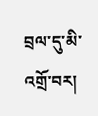བྲལ་དུ་མི་འགྲོ་བར།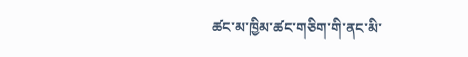ཚང་མ་ཁྱིམ་ཚང་གཅིག་གི་ནང་མི་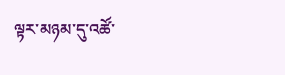ལྟར་མཉམ་དུ་འཚོ་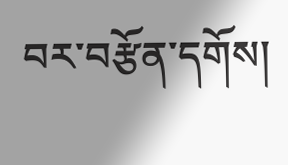བར་བརྩོན་དགོས།